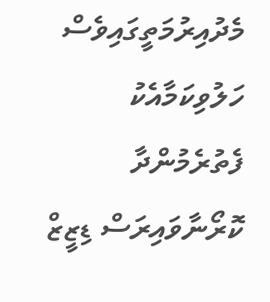މެދުއިރުމަތީގައިވެސް ހަލުވިކަމާއެކު ފެތުރެމުންދާ ކޮރޯނާވައިރަސް ޑިޒީޒް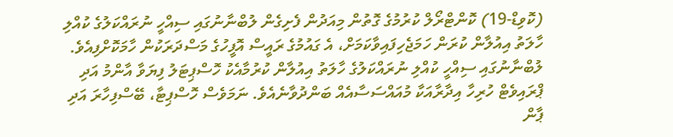(ކޮވިޑް-19) ކޮންޓްރޯލް ކުރުމުގެ ގޮތުން މިއަދުން ފެށިގެން ލުބްނާނުގައި ސިއްހީ ނުރައްކަލުގެ ކުއްލި ހާލަތު އިއުލާން ކުރަން ހަމަޖެހިފައިވާކަމަށް، އެ ގައުމުގެ ރައީސް އޮފީހުގެ މަސްދަރަކުން ހާމަކޮށްފިއެވެ.
ލުބްނާނުގައި ސިއްހީ ކުއްލި ނުރައްކަލުގެ ހާލަތު އިއުލާން ކުރުމާއެކު ހޮސްޕިޓަލު ފިޔަވާ އާންމު އަދި ޕްރައިވެޓް ހުރިހާ އިދާރާއަކާ މުއައްސަސާއެއް ބަންދުވާނެއެވެ. ނަމަވެސް ހޮސްޕިޓާ، ބޭސްފިހާރަ އަދި ޕާން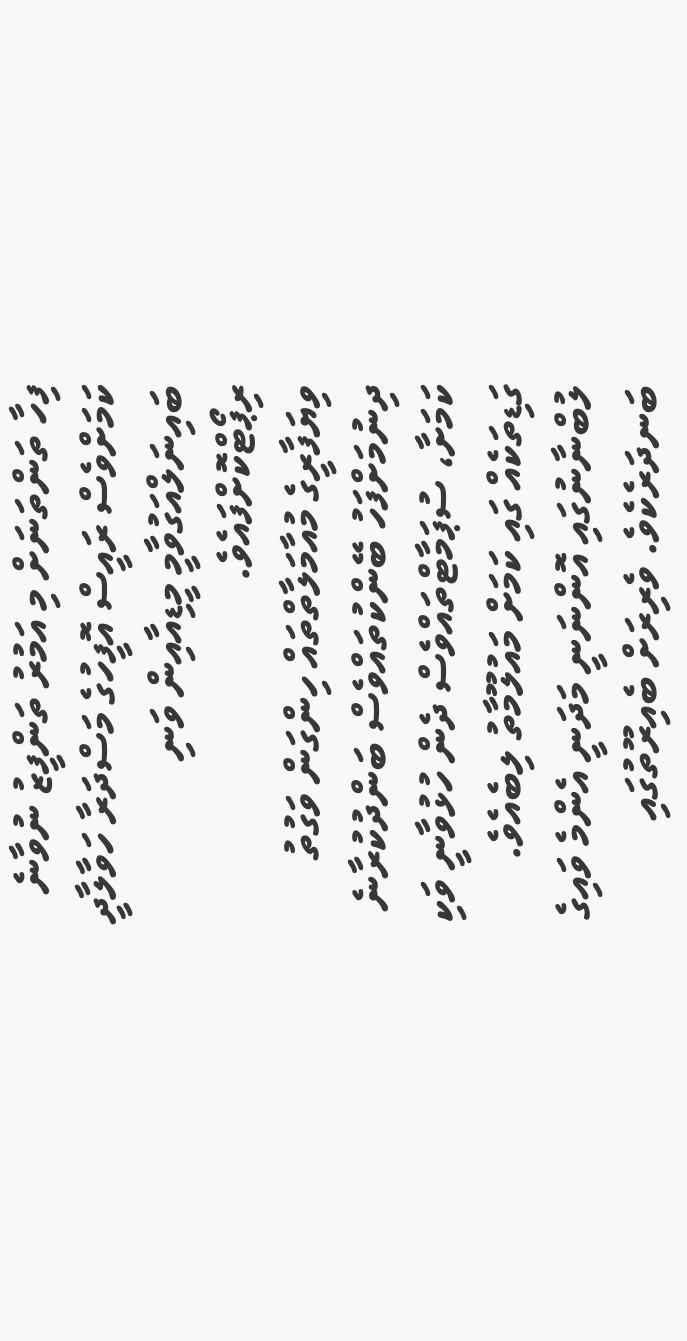ފިހާ ތަންތަނަށް މި އަމުރު ތަންފީޒު ނުވާނެ ކަމަށްވެސް ރައީސް އޮފީހުގެ މަސްދަރާ ހަވާލާދީ ބައިނަލްއަގުވާމީ މީޑިއާއިން ވަނި ރިޕޯޓްކޮށްފައެވެ.
ވިޔަފާރީގެ މުއާމަލާތްތައް ހިންގަން ވަގުތު ދިނުމަށްފަހު ބޭންކުތައްވެސް ބަންދުކުރާނެ ކަމަށާ، ސުޕަމާޓްތައްވެސް ދެން ހުޅުވާނީ ވަކި ގަޑިތަކެއް ގައި ކަމަށް މައުލޫމާތު ލިބެއެވެ.
ލުބްނާނުގައި އޮންނަނީ މަދަނީ އެންމެ ވައިގެ ބަނދަރެކެވެ. ވެރިރަށް ބެއިރޫތުގައި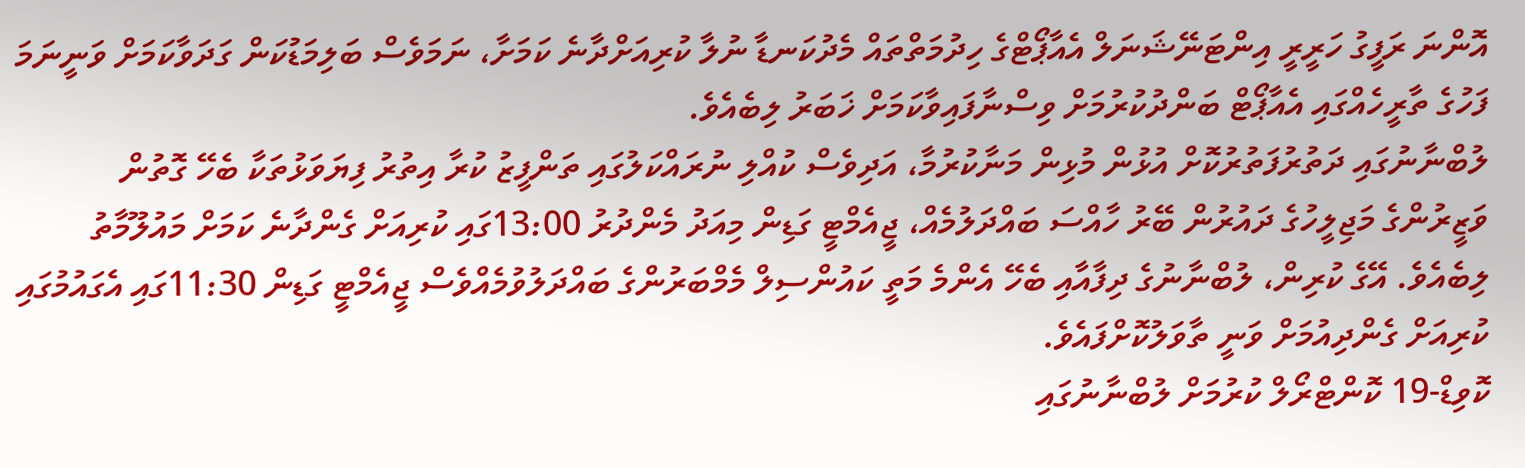އޮންނަ ރަފީގު ހަރީރީ އިންޓަނޭޝަނަލް އެއާޕޯޓްގެ ހިދުމަތްތައް މެދުކަނޑާ ނުލާ ކުރިއަށްދާނެ ކަމަށާ، ނަމަވެސް ބަލިމަޑުކަން ގަދަވާކަމަށް ވަނީނަމަ ފަހުގެ ތާރީހެއްގައި އެއާޕޯޓް ބަންދުކުރުމަށް ވިސްނާފައިވާކަމަށް ޚަބަރު ލިބެއެވެ.
ލުބްނާނުގައި ދަތުރުފަތުރުކޮށް އުޅުން މުޅިން މަނާކުރުމާ، އަދިވެސް ކުއްލި ނުރައްކަލުގައި ތަންފީޒު ކުރާ އިތުރު ފިޔަވަޅުތަކާ ބެހޭ ގޮތުން ވަޒީރުންގެ މަޖިލީހުގެ ދައުރުން ބޭރު ހާއްސަ ބައްދަލުމެއް، ޖީއެމްޓީ ގަޑިން މިއަދު މެންދުރު 13:00ގައި ކުރިއަށް ގެންދާނެ ކަމަށް މައުލޫމާތު ލިބެއެވެ. އޭގެ ކުރިން، ލުބްނާނުގެ ދިފާއާއި ބެހޭ އެންމެ މަތީ ކައުންސިލް މެމްބަރުންގެ ބައްދަލުވުމެއްވެސް ޖީއެމްޓީ ގަޑިން 11:30ގައި އެގައުމުގައި ކުރިއަށް ގެންދިއުމަށް ވަނީ ތާވަލުކޮށްފައެވެ.
ކޮވިޑް-19 ކޮންޓްރޯލް ކުރުމަށް ލުބްނާނުގައި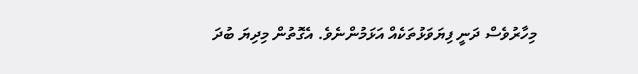މިހާރުވެސް ދަނީ ފިޔަވަޅުތަކެއް އަޅަމުންނެވެ. އެގޮތުން މިދިޔަ ބުދަ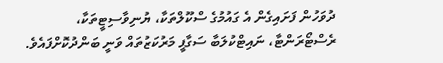ދުވަހުން ފަށައިގެން އެ ގައުމުގެ ސްކޫލްތަކާ، ޔުނިވާސިޓީތަކާ، ރެސްޓޯރަންޓާ، ނައިޓްކުލަބާ ސަގާފީ މަރުކަޒުތައް ވަނީ ބަންދުކޮށްފައެވެ.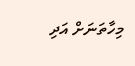މިހާތަނަށް އަދި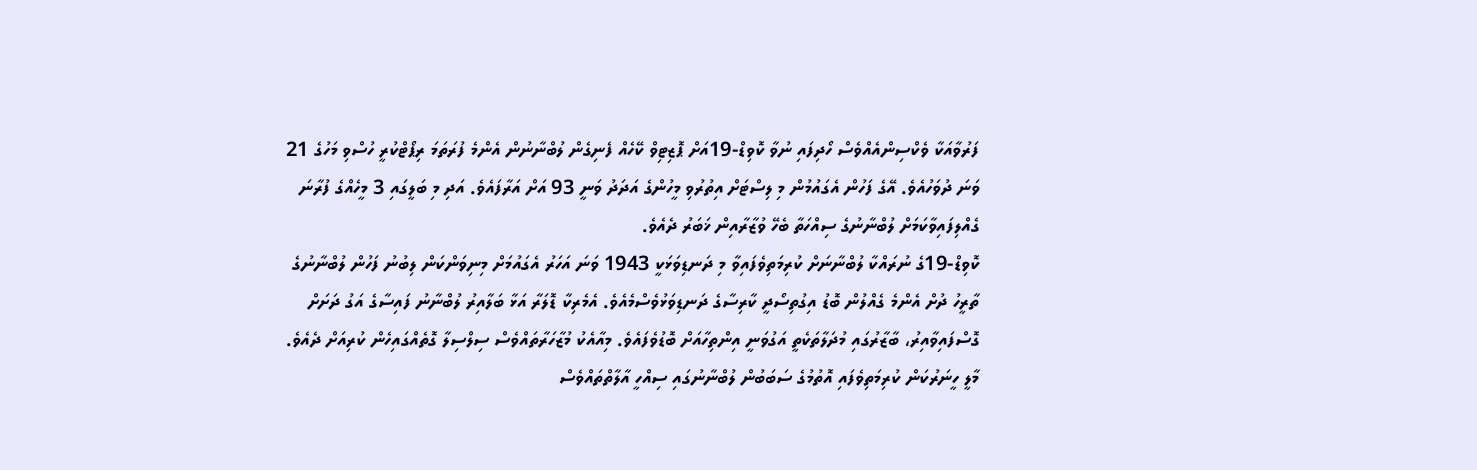ފަރުވާއަކާ ވެކްސިންއެއްވެސް ހޯދިފައި ނުވާ ކޮވިޑް-19އަށް ޕޮޒިޓިވް ކޭހެއް ފެނިގެން ލުބްނާނުން އެންމެ ފުރަތަމަ ރިޕޯޓްކުރީ ހުސްވި މަހުގެ 21 ވަނަ ދުވަހުއެވެ. އޭގެ ފަހުން އެގައުމުން މި ލިސްޓަށް އިތުރުވި މީހުންގެ އަދަދު ވަނީ 93 އަށް އަރާފައެވެ. އަދި މި ބަލީގައި 3 މީހެއްގެ ފުރާނަ ގެއްލިފައިވާކަމަށް ލުބްނާނުގެ ސިއްހަތާ ބެހޭ ވުޒާރާއިން ޚަބަރު ދެއެވެ.
ކޮވިޑް-19ގެ ނުރައްކާ ލުބްނާނަށް ކުރިމަތިވެފައިވާ މި ދަނޑިވަޅަކީ 1943 ވަނަ އަހަރު އެގައުމަށް މިނިވަންކަން ލިބުނު ފަހުން ލުބްނާނުގެ ތާރީހު ދުށް އެންމެ ގެއްލުން ބޮޑު އިގުތިސޯދީ ކާރިސާގެ ދަނޑިވަޅުވެސްމެއެވެ. އެމެރިކާ ޑޮލަރާ އަޅާ ބަލާއިރު ލުބްނާނު ފައިސާގެ އަގު ދަށަށް ގޮސްފައިވާއިރު، ބާޒާރުގައި މުދަލާތަކެތީ އަގުވަނީ އިންތިހާއަށް ބޮޑުވެފައެވެ. މިއާއެކު މުޒާހަރާތައްވެސް ސިލްސިލާ ގޮތެއްގައިހެން ކުރިއަށް ދެއެވެ.
މާލީ ހީނަރުކަން ކުރިމަތިވެފައި އޮތުމުގެ ސަބަބުން ލުބްނާނުގައި ސިއްހީ އާލާތްތައްވެސް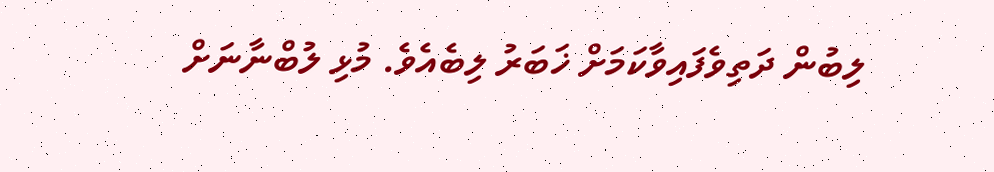ލިބުން ދަތިވެފައިވާކަމަށް ޚަބަރު ލިބެއެވެ. މުޅި ލުބްނާނަށް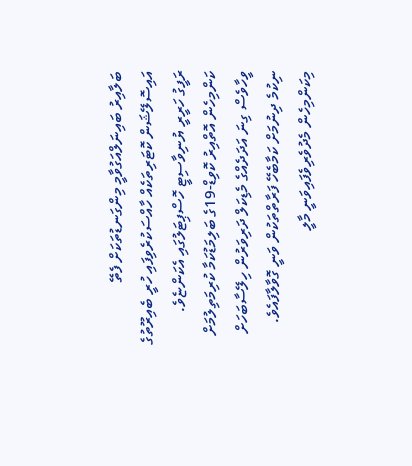ބަލާއިރު ބައިނަލްއަގުވާމީ މިންގަނޑުތަކަށް ފެތޭ އައިސޮލޭޝަން ކޮޓަރިތަކެއް ހާއްސަކުރެވިފައި ހުރީ ބެއިރޫތުގެ ރަފީގު ހަރީރީ ޔުނިވާސިޓީ ހޮސްޕިޓަލުގައި އެކަންޏެވެ.
ކަންމިހެން އޮތްއިރު ކޮވިޑް-19ގެ ބަލިމަޑުކަމާ ކުރިމަތިލުމަށް ވީހާވެސް ގިނަ އަދަދެއްގެ މެޑިކަލް ދަރިވަރުން ހިލޭސާބަހަށް ނިކުމެ ދިނުމަށް ކަމާބެހޭ ފަރާތްތަކުން ވަނީ ގޮވާލާފައެވެ. މިކަންމިހެން މެދުވެރިވެފައިވަނީ މާލީ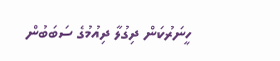ހީނަރުކަން ދިގުލާ ދިއުމުގެ ސަބަބުން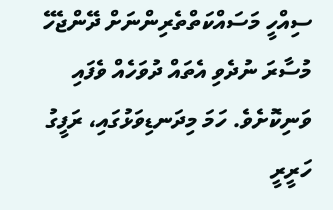ސިއްހީ މަސައްކަތްތެރިންނަށް ދޭންޖެހޭ މުސާރަ ނުދެވި އެތައް ދުވަހެއް ވެފައި ވަނިކޮށެވެ. ހަމަ މިދަނޑިވަޅުގައި، ރަފީގު ހަރީރީ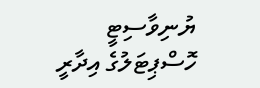ޔުނިވާސިޓީ ހޮސްޕިޓަލުގެ އިދާރީ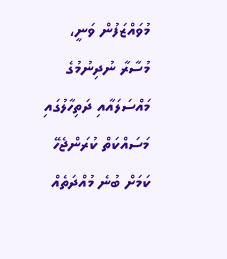މުވައްޒަފުން ވަނީ، މުސާރާ ނުދިނުމުގެ މައްސަލައާއި ދަތިހާލުގައި މަސައްކަތް ކުރަންޖެހޭ ކަމަށް ބުނެ މުއްދަތެއް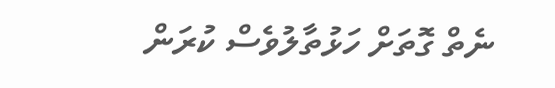ނެތް ގޮތަށް ހަޅުތާލުވެސް ކުރަން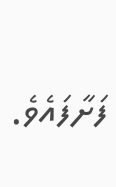ފަށާފައެވެ.